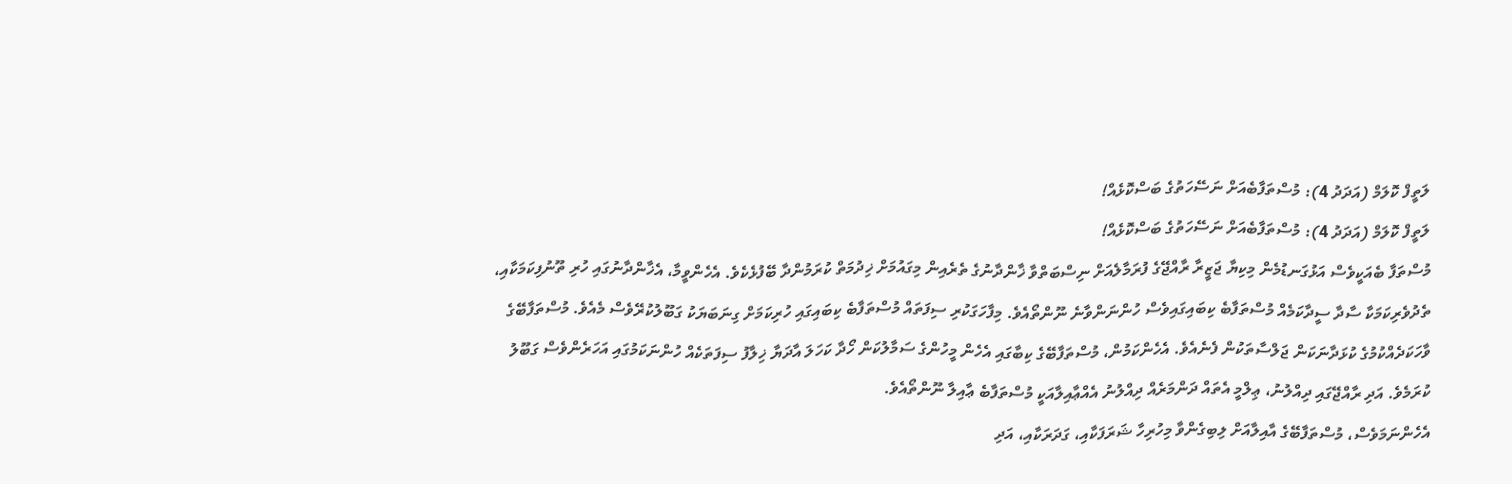ލަތީފް ކޮލަމް (އަދަދު 4): މުސްތަފާބެއަށް ނަސޭހަތުގެ ބަސްކޮޅެއް!
ލަތީފް ކޮލަމް (އަދަދު 4): މުސްތަފާބެއަށް ނަސޭހަތުގެ ބަސްކޮޅެއް!
މުސްތަފާ ބެއަކީވެސް އަޅުގަނޑުމެން މިކިޔާ ޖަޒީރާ ރާއްޖޭގެ ފުރަމާލެއަށް ނިސްބަތްވާ ޚާންދާނުގެ ތެރެއިން މިގައުމަށް ޚިދުމަތް ކުރަމުންދާ ބޭފުޅެކެވެ. އެހެންވީމާ، އެޚާންދާނުގައި ހުރި ތޫނުފިކަމަކާއި، ތެދުވެރިކަމަކާ ސާދާ ސީދާކަމެއް މުސްތަފާބެ ކިބައިގައިވެސް ހުންނަންވާނެ ނޫންތޯއެވެ. މިފާހަގަކުރި ސިފަތައް މުސްތަފާބެ ކިބައިގައި ހުރިކަމަށް ގިނަބަޔަކު ގަބޫލުކުރޭވެސް މެއެވެ. މުސްތަފާބޭގެ ވާހަކަދެއްކުމުގެ ކުޅަދާނަކަން ޖަލްސާތަކުން ފެނެއެވެ. އެހެންކަމުން، މުސްތަފާބޭގެ ކިބާގައި އެހެން މީހުންގެ ސަމާލުކަން ހޯދާ ކަހަލަ އާދަޔާ ޚިލާފު ސިފަތަކެއް ހުންނަކަމުގައި އަހަރެންވެސް ގަބޫލު ކުރަމެވެ. އަދި ރާއްޖޭގައި ދިއްލުނު، ޢިލްމީ އެތައް ދަންމަރެއް ދިއްލުނު އެއްޢާއިލާއަކީ މުސްތަފާބެ ޢާއިލާ ނޫންތޯއެވެ.
އެހެންނަމަވެސް، މުސްތަފާބޭގެ އާއިލާއަށް ލިބިގެންވާ މިހުރިހާ ޝަރަފަކާއި، ގަދަރަކާއި، އަދި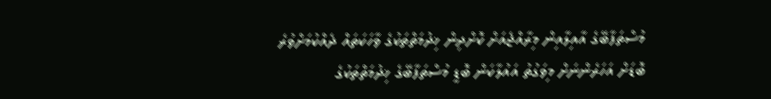މުސްތަފާބޭގެ އާއިލާއިން މިރާއްޖެއަށް ކޮށްދިން ޚިދުމަތްތަކުގެ ވާހަކަތައް ދެއްކުމަށްވުރެ ބޮޑަށް އަހަރެންނަށް މިވަގުތު އައުލާކަން ބޮޑީ މުސްތަފާބޭގެ ޚިދުމަތްތަކުގެ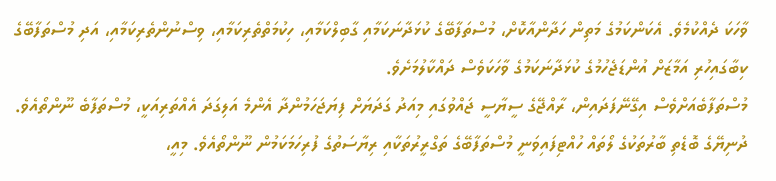ވާހަކަ ދެއްކުމެވެ. އެކަންކަމުގެ މަތިން ހަދާންއާކޮށް، މުސްތަފާބޭގެ ކުޅަދާނަކަމާއި ގާބިލްކަމާއި، ހިކުމަތްތެރިކަމާއި، ވިސްނުންތެރިކަމާއި، އަދި މުސްތަފާބޭގެ ކިބާގައިހުރި އަމާޒަށް އުންޑަޖެހުމުގެ ކުޅަދާނަކަމުގެ ވާހަކަވެސް ދައްކާލުމަށެވެ.
މުސްތަފާބެއަށްވެސް އިގޭނޭފަދައިން، ރާއްޖޭގެ ސީޔާސީ ޖައްވުގައި މިއަދު ގަދަޔަށް ފިޔަޖަހަމުންދާ އެންމެ އަލިގަދަ އެއްތަރިއަކީ، މުސްތަފާބެ ނޫންތޯއެވެ. ދުނިޔޭގެ ބޮޑެތި ބާރުތަކުގެ ލޯތައް ހުއްޓިފައިވަނީ މުސްތަފާބޭގެ ތަގްރީރުތަކާއި ރިޔާސަތުގެ ފުރިހަމަކަމުން ނޫންތޯއެވެ. މިއީ،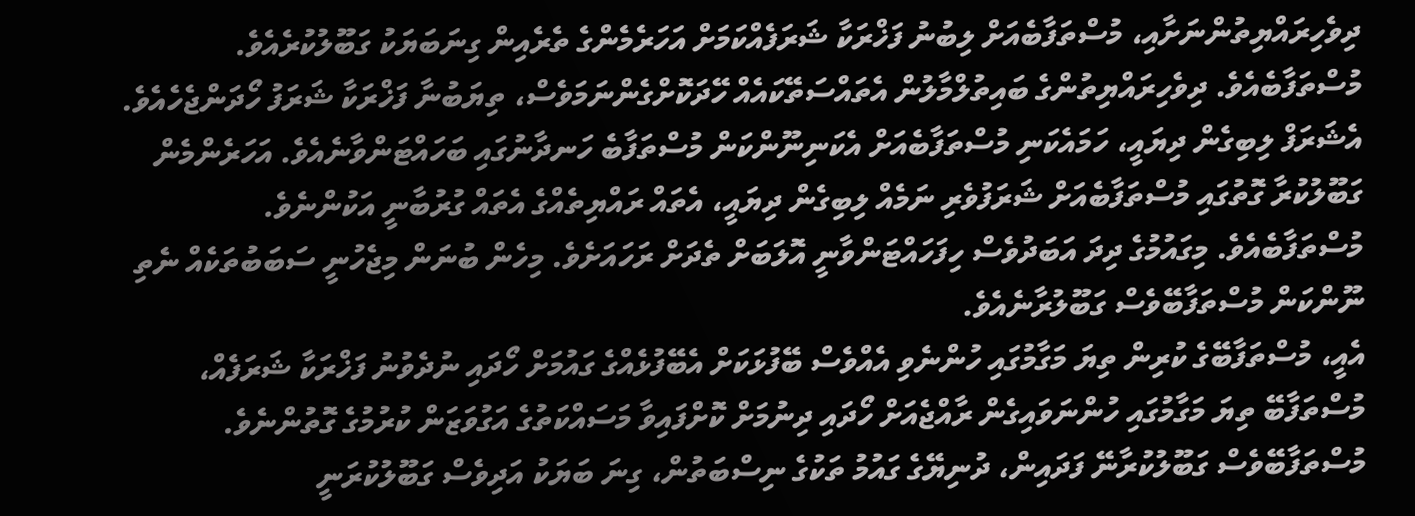ދިވެހިރައްޔިތުންނަށާއި، މުސްތަފާބެއަށް ލިބުނު ފަޚްރަކާ ޝަރަފެއްކަމަށް އަހަރެމެންގެ ތެރެއިން ގިނަބަޔަކު ގަބޫލުކުރެއެވެ.
މުސްތަފާބެއެވެ. ދިވެހިރައްޔިތުންގެ ބައިތުލްމާލުން އެތައްސަތޭކައެއް ހޭދަކޮށްގެންނަމަވެސް، ތިޔަބުނާ ފަޚްރަކާ ޝަރަފު ހޯދަންޖެހެއެވެ. އެޝަރަފް ލިބިގެން ދިޔައީ، ހަމައެކަނި މުސްތަފާބެއަށް އެކަނިނޫންކަން މުސްތަފާބެ ހަނދާނުގައި ބަހައްޓަންވާނެއެވެ. އަހަރެންމެން ގަބޫލުކުރާ ގޮތުގައި މުސްތަފާބެއަށް ޝަރަފުވެރި ނަމެއް ލިބިގެން ދިޔައީ، އެތައް ރައްޔިތެއްގެ އެތައް ގުރުބާނީ އަކުންނެވެ. މުސްތަފާބެއެވެ. މިގައުމުގެ ދިދަ އަބަދުވެސް ހިފަހައްޓަންވާނީ އޮލަބަށް ތެދަށް ރަހައަށެވެ. މިހެން ބުނަން މިޖެހުނީ ސަބަބުތަކެއް ނެތި ނޫންކަން މުސްތަފާބޭވެސް ގަބޫލުރާނެއެވެ.
އެއީ، މުސްތަފާބޭގެ ކުރިން ތިޔަ މަގާމުގައި ހުންނެވި އެއްވެސް ބޭފުޅަކަށް އެބޭފުޅެއްގެ ގައުމަށް ހޯދައި ނުދެވުނު ފަޚްރަކާ ޝަރަފެއް، މުސްތަފާބޭ ތިޔަ މަގާމުގައި ހުންނަވައިގެން ރާއްޖެއަށް ހޯދައި ދިނުމަށް ކޮށްފައިވާ މަސައްކަތުގެ އަގުވަޒަން ކުރުމުގެ ގޮތުންނެވެ. މުސްތަފާބޭވެސް ގަބޫލުކުރާނޭ ފަދައިން، ދުނިޔޭގެ ގައުމު ތަކުގެ ނިސްބަތުން، ގިނަ ބަޔަކު އަދިވެސް ގަބޫލުކުރަނީ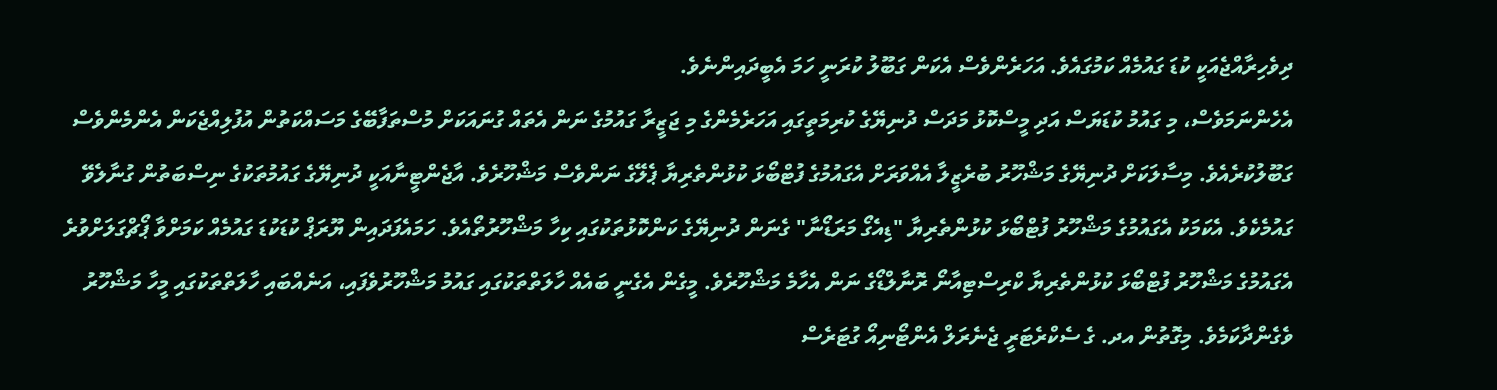ދިވެހިރާއްޖެއަކީ ކުޑަ ގައުމެއް ކަމުގައެވެ. އަހަރެންވެސް އެކަން ގަބޫލު ކުރަނީ ހަމަ އެބީދައިންނެވެ.
އެހެންނަމަވެސް، މި ގައުމު ކުޑަޔަސް އަދި މީސްކޮޅު މަދަސް ދުނިޔޭގެ ކުރިމަތީގައި އަހަރެމެންގެ މި ޖަޒީރާ ގައުމުގެ ނަން އެތައް ގުނައަކަށް މުސްތަފާބޭގެ މަސައްކަތުން އުފުލިއްޖެކަން އެންމެންވެސް ގަބޫލުކުރެއެވެ. މިސާލަކަށް ދުނިޔޭގެ މަޝްހޫރު ބުރެޒީލާ އެއްވަރަށް އެގައުމުގެ ފުޓްބޯޅަ ކުޅުންތެރިޔާ ޕެލޭގެ ނަންވެސް މަޝްހޫރެވެ. އާޖެންޓީނާއަކީ ދުނިޔޭގެ ގައުމުތަކުގެ ނިސްބަތުން ގުނާލެވޭ ގައުމެކެވެ. އެކަމަކު އެގައުމުގެ މަޝްހޫރު ފުޓްބޯޅަ ކުޅުންތެރިޔާ "ޑިއެގޯ މަރަޑޯނާ" ގެނަން ދުނިޔޭގެ ކަންކޮޅުތަކުގައި ކިހާ މަޝްހޫރުތޯއެވެ. ހަމައެފަދައިން ޔޫރަޕް ކުޑަކުޑަ ގައުމެއް ކަމަށްވާ ޕޯޗްގަލަށްވުރެ އެގައުމުގެ މަޝްހޫރު ފުޓްބޯޅަ ކުޅުންތެރިޔާ ކްރިސްޓިއާނޯ ރޮނާލްޑޯގެ ނަން އެހާމެ މަޝްހޫރެވެ. މީގެން އެގެނީ ބައެއް ހާލަތްތަކުގައި ގައުމު މަޝްހޫރުވެފައި، އަނެއްބައި ހާލަތްތަކުގައި މީހާ މަޝްހޫރު ވެގެންދާކަމެވެ. މިގޮތުން އދ. ގެ ސެކްރެޓަރީ ޖެނެރަލް އެންޓޯނިއޯ ގުޓަރެސް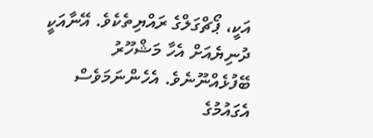އަކީ، ޕޯޗްގަލްގެ ރައްޔިތެކެވެ. އޭނާއަކީ ދުނިޔެއަށް އެހާ މަޝްހޫރު ބޭފުޅެއްނޫނެވެ. އެހެންނަމަވެސް އެގައުމުގެ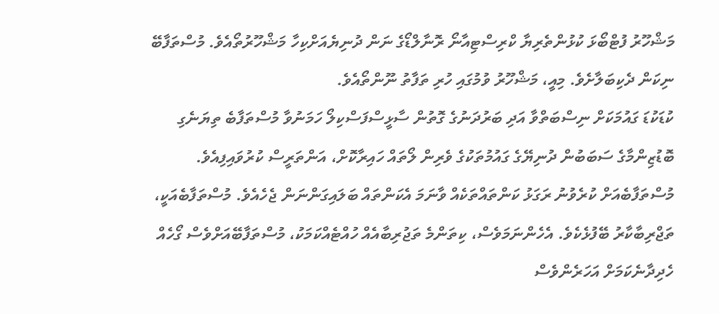މަޝްހޫރު ފުޓްބޯޅަ ކުޅުންތެރިޔާ ކްރިސްޓިއާނޯ ރޮނާލްޑޯގެ ނަން ދުނިޔެއަށްކިހާ މަޝްހޫރުތޯއެވެ. މުސްތަފާބޭ ނިކަން ދެކިބަލާށެވެ. މިއީ، މަޝްހޫރު ވުމުގައި ހުރި ތަފާތު ނޫންތޯއެވެ.
ކުޑަކުޑަ ގައުމަކަށް ނިސްބަތްވާ އަދި ބަރުދަނުގެ ގޮތުން ސާޅީސްފަސްކިލޯ ހަމަނުވާ މުސްތަފާބެ ތިޔަނެގި ބޮޑުޒިންމާގެ ސަބަބުން ދުނިޔޭގެ ގައުމުތަކުގެ ވެރިން ލޯތައް ހައިރާކޮށް، އަންތަރީސް ކުރުވައިފިއެވެ.
މުސްތަފާބެއަށް ކުރެވުނު ރަގަޅު ކަންތައްތަކެއް ވާނަމަ އެކަންތައް ބަލައިގަންނަން ޖެހެއެވެ. މުސްތަފާބެއަކީ، ތަޖްރިބާކާރު ބޭފުޅެކެވެ. އެހެންނަމަވެސް، ކިތަންމެ ތަޖުރިބާއެއް ހުއްޓެއްކަމަކު، މުސްތަފާބޭއަށްވެސް ގޯހެއް ހެދިދާނެކަމަށް އަހަރެންވެސް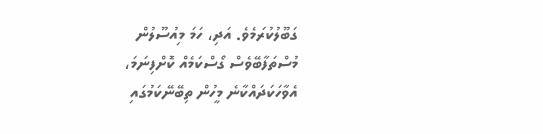ގަބޫލުކުރަމެވެ. އަދި، ހަމަ މިއުސޫލުން މުސްތަފާބޭވެސް ގޯސްކަމެއް ކޮށްފިނަމަ، އެވާހަކަދައްކާނެ މީހުން ތިބޭނޭކަމުގައި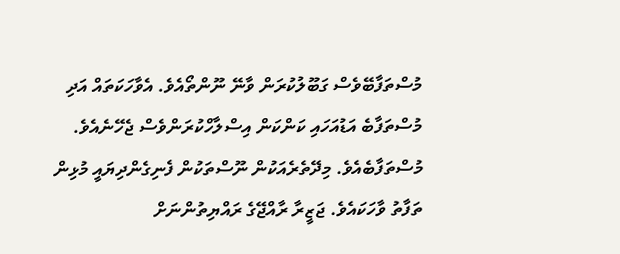މުސްތަފާބޭވެސް ގަބޫލުކުރަން ވާނޭ ނޫންތޯއެވެ. އެވާހަކަތައް އަދި މުސްތަފާބެ އަޑުއަހައި ކަންކަން އިސްލާހްކުރަންވެސް ޖެހޭނެއެވެ.
މުސްތަފާބެއެވެ. މިދޭތެރެއަކުން ނޫސްތަކުން ފެނިގެންދިޔައީ މުޅިން ތަފާތު ވާހަކައެވެ. ޖަޒީރާ ރާއްޖޭގެ ރައްޔިތުންނަށް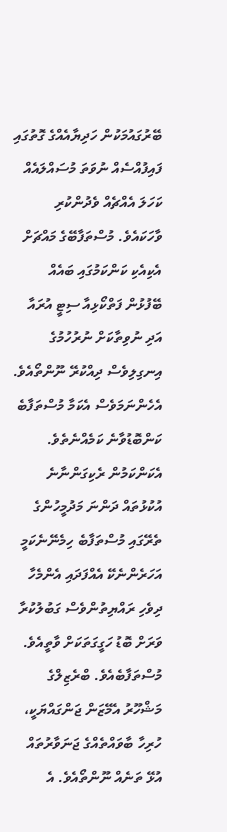ބޭރުގައުމަކުން ހަދިޔާއެއްގެ ގޮތުގައި ފައިފުއްސެއް ނުވަތަ މުސައްލައެއް ކަހަލަ އެއްޗެއް ވެދުންކުރި ވާހަކައެވެ. މުސްތަފާބޭގެ މައްޗަށް އެކިއެކި ކަންކަމުގައި ބައެއް ބޭފުޅުން ފަތްކޯޅިއާ ސިޓީ އުރައާ އަދި ނުވިތާކަށް ނުރުހުމުގެ އިނގިލިވެސް ދިއްކުރޭ ނޫންތޯއެވެ. އެހެންނަމަވެސް އެކަމާ މުސްތަފާބެ ކަންބޮޑުވާނެ ކަމެއްނެތެވެ. އެކަންކަމުން ރެކިގަންނާނެ އުކުޅުތައް ދަންނަ މަދުމީހުންގެ ތެރޭގައި މުސްތަފާބެ ހިމެނޭނެކަމީ އަހަރެންނެކޭ އެއްފަދައި އެންމެހާ ދިވެހި ރައްޔިތުންވެސް ގަބުލުކުރާ ވަރަށް ބޮޑު ހަގީގަތަކަށް ވާތީއެވެ.
މުސްތަފާބެއެވެ. ބްރެޒިލްގެ މަޝްހޫރު އެމޭޒަން ޖަންގައްޔަކީ، ހުރިހާ ބާވައްތެއްގެ ޖަނަވާރުތައް އުޅޭ ތަނެއް ނޫންތޯއެވެ. އެ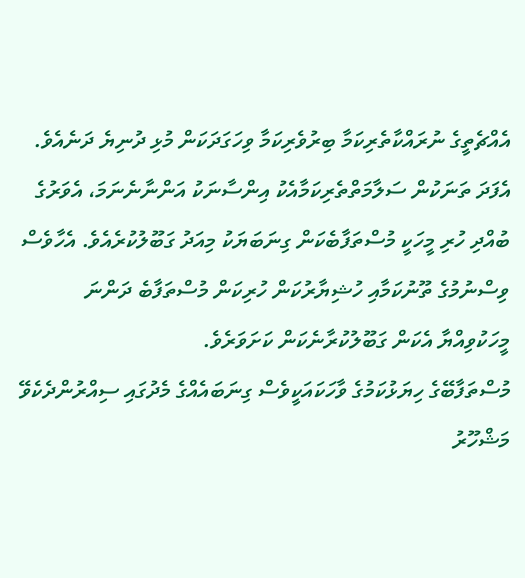އެއްޗެތީގެ ނުރައްކާތެރިކަމާ ބިރުވެރިކަމާ ވިހަގަދަކަން މުޅި ދުނިޔެ ދަނެއެވެ. އެފަދަ ތަނަކުން ސަލާމަތްތެރިކަމާއެކު އިންސާނަކު އަންނާނެނަމަ، އެވަރުގެ ބުއްދި ހުރި މީހަކީ މުސްތަފާބެކަން ގިނަބަޔަކު މިއަދު ގަބޫލުކުރެއެވެ. އެހާވެސް ވިސްނުމުގެ ތޫނުކަމާއި ހުޝިޔާރުކަން ހުރިކަން މުސްތަފާބެ ދަންނަ މީހަކުވިއްޔާ އެކަން ގަބޫލުކުރާނެކަން ކަށަވަރެވެ.
މުސްތަފާބޭގެ ހިޔަޅުކަމުގެ ވާހަކައަކީވެސް ގިނަބައެއްގެ މެދުގައި ސިއްރުންދެކެވޭ މަޝްހޫރު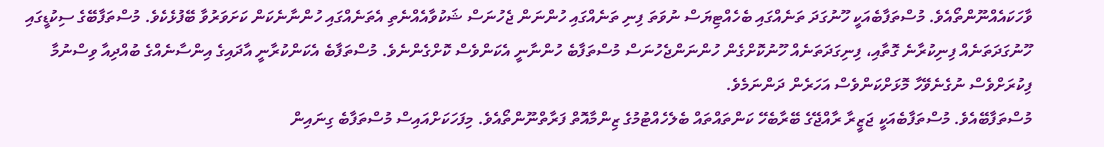ވާހަކައެއްނޫންތޯއެވެ. މުސްތަފާބެއަކީ ހޫނުގަދަ ތަނެއްގައި ބެހެއްޓިޔަސް ނުވަތަ ފިނި ތަނެއްގައި ހުންނަން ޖެހުނަސް ޝަކުވާއެއްނެތި އެތަނެއްގައި ހުންނާނެކަން ކަށަވަރުވާ ބޭފުޅެކެވެ. މުސްތަފާބޭގެ ސިކުޑީގައި ހޫނުގަދަތަނެއް ފިނިކުރާނެ ގޮތާއި، ފިނިގަދަތަނެއް ހޫނުކޮށްގެން ހުންނަންޖެހުނަސް މުސްތަފާބެ ހުންނާނީ އެކަންވެސް ކޮށްގެންނެވެ. މުސްތަފާބެ އެކަންކުރާނީ އާދައިގެ އިންސާނެއްގެ ބުއްދިއާ ވިސްނުމާ ފިކުރަށްވެސް ނުގެނެވޭހާ މޮޅަށްކަންވެސް އަހަރެން ދަންނަމެވެ.
މުސްތަފާބޭއެވެ. މުސްތަފާބެއަކީ ޖަޒީރާ ރާއްޖޭގެ ބޭރާބެހޭ ކަންތައްތައް ބެލެހެއްޓުމުގެ ޒިންމާއޮތް ފަރާތްނޫންތޯއެވެ. މިފަހަކަށްއައިސް މުސްތަފާބެ ގިނައިން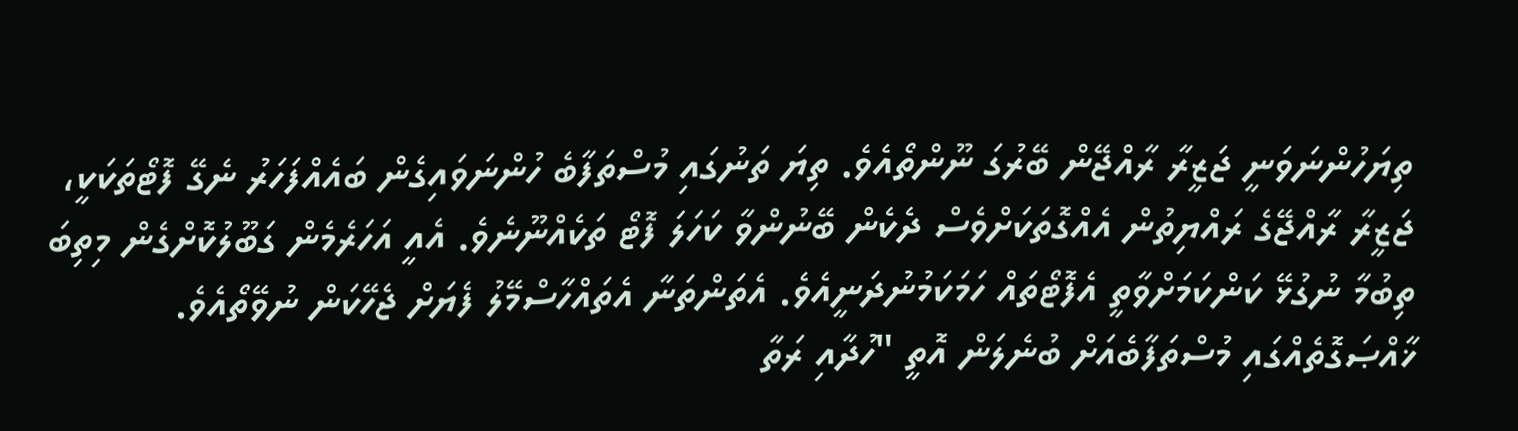ތިޔަހުންނަވަނީ ޖަޒީރާ ރާއްޖޭން ބޭރުގަ ނޫންތޯއެވެ. ތިޔަ ތަނުގައި މުސްތަފާބެ ހުންނަވައިގެން ބައެއްފަހަރު ނެގޭ ފޮޓޯތަކަކީ، ޖަޒީރާ ރާއްޖޭގެ ރައްޔިތުން އެއްގޮތަކަށްވެސް ދެކެން ބޭނުންވާ ކަހަލަ ފޮޓޯ ތަކެއްނޫނެވެ. އެއީ އަހަރެމެން ގަބޫލުކޮށްގެން މިތިބަ ތިބުމާ ނުގުޅޭ ކަންކަމަށްވާތީ އެފޮޓޯތައް ހަމަކަމުނުދަނީއެވެ. އެތަންތަނާ އެތައްހާސްމޭލު ފެޔަށް ޖެހޭކަން ނުވޭތޯއެވެ. ޚާއްޞަގޮތެއްގައި މުސްތަފާބެއަށް ބުނެލަން އޮތީ "ހުދާއި ރަތާ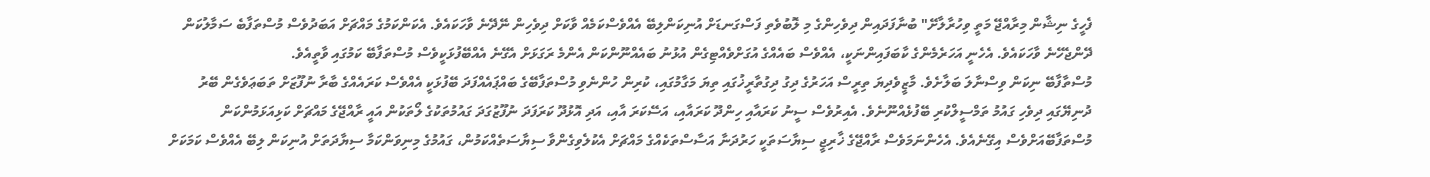ފެހީގެ ނިޝާން މިރާއްޖޭ މަތީ ވިހުރާލާށޭ" ބުނާފަދައިން ދިވެހިންގެ މި ލޮބުވެތި ފަސްގަނޑަށް އުނިކަންލިބޭ އެއްވެސްކަމެއް ވާކަށް ދިވެހިން ނޭދޭނެ ވާހަކައެވެ. އެކަންކަމުގެ މައްޗަށް އަބަދުވެސް މުސްތަފާބެ ސަމާލުކަން ދޭންޖެހޭނެ ވާހަކައެވެ. އެހެނީ އަހަރެމެންގެ ކާބަފައިންނަކީ، އެއްވެސް ބައެއްގެ އުގަށްވެއްޓިގެން އުޅުނު ބައެއްނޫންކަން އެންމެ ރަގަޅަށް އެގޭނެ އެއްބޭފުޅަކީވެސް މުސްތަފާބޭ ކަމުގައި ވާތީއެވެ.
މުސްތާފާބޭ ނިކަން ވިސްނާލަ ބަލާށެވެ. މާޒީވެދިޔަ ތިރީސް އަހަރުގެ ދިގު ދިގުތާރީޚުގައި ތިޔަ މަގާމުގައި، ކުރިން ހުންނެވި މުސްތަފާބޭގެ ބައްޕައެއްފަދަ ބޭފުޅަކީ އެއްވެސް ކަރައެއްގެ ބާރާ ނުފޫޒަށް ތަބަޢަވެގެން ބޭރު ދުނިޔޭގައި ދިވެހި ގައުމު ތަމްސީލްކުރި ބޭފުޅެއްނޫނެވެ. އެއިރުވެސް ސީނު ކަރައާއި ހިންދޫ ކަރައާއި، އަސޭކަރަ އާއި، އަދި އޮޅުދޫ ކަރަފަދަ ނުފޫޒުގަދަ ގައުމުތަކުގެ ލޯތަކުން އައީ ރާއްޖޭގެ މައްޗަށް ކަޅިއަޅަމުންކަން މުސްތަފާބޭއަށްވެސް އިގޭނެއެވެ. އެހެންނަމަވެސް ރާއްޖޭގެ ޚާރިޖީ ސިޔާސަތަކީ ހަރުދަނާ އަސާސްތަކެއްގެ މައްޗަށް އެކުލެވިގެންވާ ސިޔާސަތެއްކަމުން، ގައުމުގެ މިނިވަންކަމާ ސިޔާދަތަށް އުނިކަން ލިބޭ އެއްވެސް ކަމަކަށް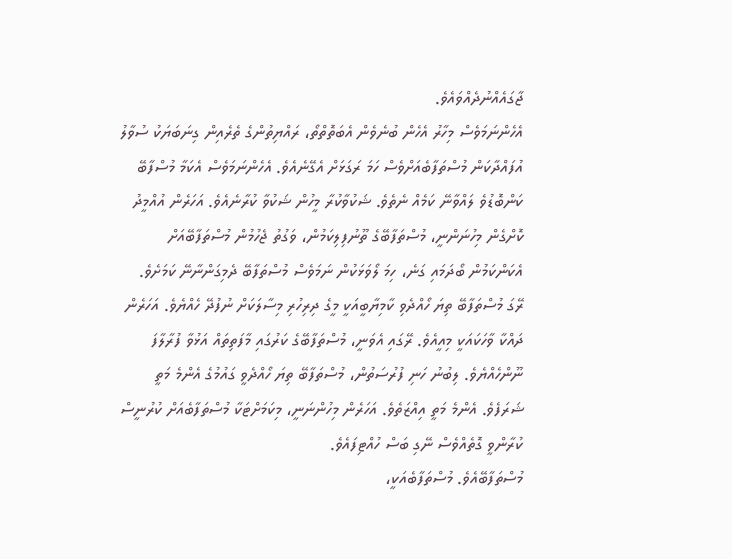ޖާގައެއްނުދެއްވައެވެ.
އެހެންނަމަވެސް މިހާރު އެހެން ބުނެވެން އެބަތޮތްތޯ، ރައްޔިތުންގެ ތެރެއިން ގިނަބަޔަކު ސުވާލު އުފައްދާކަން މުސްތަފާބެއަށްވެސް ހަމަ ރަގަޅަށް އެގޭނެއެވެ. އެހެންނަމަވެސް އެކަމާ މުސްފާބޭ ކަންބޮޑުވެ ލައްވާނޭ ކަމެއް ނެތެވެ. ޝަކުވާކުރާ މީހުން ޝަކުވާ ކުރާނެއެވެ. އަހަރެން އުއްމީދު ކޮށްގެން މިހުނަންނީ، މުސްތަފާބޭގެ ތޫނުފިލިކަމުން، ވަގުތު ޖެހުމުން މުސްތަފާބޭއަށް އެކަންކަމުން ބޯދަމައި ގަނެ، ހިމަ ލޯވަޅަކުން ނަމަވެސް މުސްތަފާބޭ ދެމިގަންނާނޭ ކަމަށެވެ.
ރޭގަ މުސްތަފާބޭ ތިޔަ ހޯއްދެވި ކާމިޔާބީއަކީ މީގެ ދިރިހުރި މިސާލަކަށް ނުފުދޭ ހެއްޔެވެ. އަހަރެން ދައްކާ ވާހަކައަކީ މިއީއެވެ. ރޭގައި އެވަނީ، މުސްތަފާބޭގެ ކަރުގައި މާފަތިތައް އަޅުވާ ފުރާލާފަ ނޫންހެއްޔެވެ. ލިބުނު ހަނި ފުރުސަތުން، މުސްތަފާބޭ ތިޔަ ހޯއްދެވީ ގައުމުގެ އެންމެ މަތީ ޝަރަފެވެ. އެންމެ މަތީ އިއްޒަތެވެ. އަހަރެން މިހުންނަނީ، މިކަމަށްޓަކާ މުސްތަފާބެއަށް ކުރުނީސް ކުރާންވީ ގޮތެއްވެސް ނޭގި ބަސް ހުއްޓިފައެވެ.
މުސްތަފާބޭއެވެ. މުސްތަފާބެއަކީ،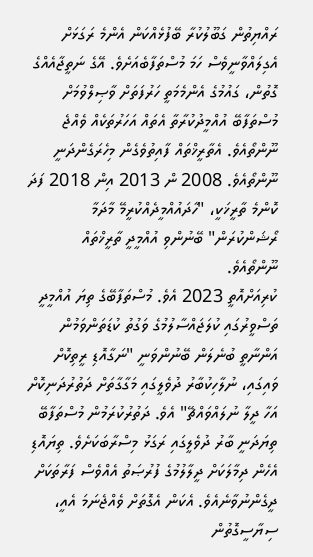ރައްޔިތުން ގަބޫލުކުރާ ބޭފުޅެއްކަން އެންމެ ރަގަޅަށް އެގިލައްވާނީވެސް ހަމަ މުސްތަފާބެއަށެވެ. އޭގެ ނަތީޖާއެއްގެ ގޮތުން، ގައުމުގެ އެންމެމަތީ ހަރުފަތަށް ވާޞިލްވުމަށް މުސްތަފާބޭ އުއްމީދުކުރާތާ އެތައް އަހަރުތަކެއް ވެއްޖެ ނޫންތޯއެވެ. އެތާރީޚްތައް ފާއިތުވެގެން މިހެރަގެންދަނީ ނޫންތޯއެވެ. 2008 ން 2013 އިން 2018 ފަދަ ކޮންމެ ތާރީޚަކީ، "ހާދައުއްމީދެއްކުރީމޭ މާދަމާ ރޯޝަންކުރަން" ބޭނުންވި އުއްމީދީ ތާރީޚްތައް ނޫންތޯއެވެ.
ކުރިއަށްއޮތީ 2023 އެވެ. މުސްތަފާބޭގެ ތިޔަ އުއްމީދީ ތަސްވީރުގައި ކުލަޖައްސާލުމުގެ ވަގުތު ކުޑަތަންވަމުން އަންނާތީ ބުނެލަން ބޭނުންވަނީ "ނަގާއޮޑި ރީތިކޮށް ވައިގައި، ނުލާހިކުބާރު ދުވެލީގައި މަގާގާތަށް ދަތުރުދަނިކޮށް އަހާ ދީލާ ނުލައްވައްޗޭ" އެވެ. ދަތުރުކުރަމުން މުސްތަފާބޭ ތިޔަދަނީ ބާރު ދުވެލީގައި ރަގަޅު މިސްރާބަކަށެވެ. ތިޔައޮޑި އެހެން ދިމާލަކަށް ދީލާލުމުގެ ފުރުޞަތު އެއްވެސް ފަރާތަކަށް ދީގެންނުވާނެއެވެ. އެކަން އެގޮތަށް ވެއްޖެނަމަ އެއީ، ސިޔާސީގޮތުން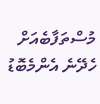މުސްތަފާބެއަށް ހެދޭނެ އެންމެބޮޑު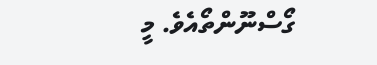ގޯސްނޫންތޯއެވެ. މީ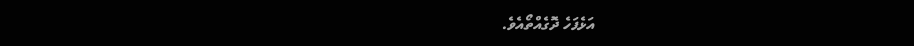އަޅެފަހެ ދޮގެއްތޯއެވެ.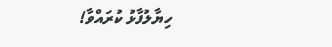ހިޔާލުފާޅު ކުރައްވާ!